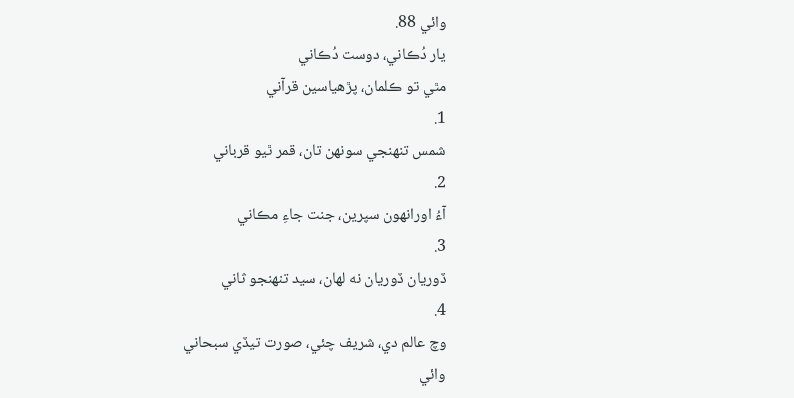وائي 88.
يار دُڪاني، دوست دُڪاني
مٿي تو ڪلمان، پڙهياسين قرآني
1.
شمس تنهنجي سونهن تان، قمر ٿيو قرباني
2.
آءُ اورانهون سپرين، جنت جاءِ مڪاني
3.
ڏوريان ڏوريان نه لهان، سيد تنهنجو ثاني
4.
وچ عالم دي، شريف چئي، صورت تيڏي سبحاني
وائي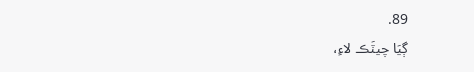89.
ڳيَا چيٽَڪ لاءِ،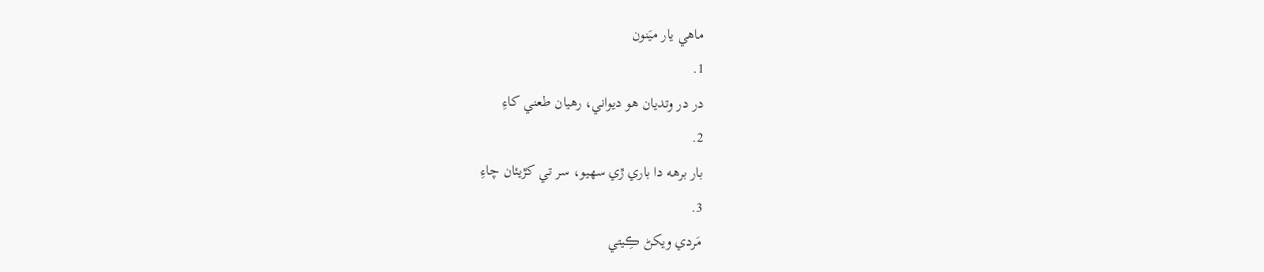ماهي يار ميَنون
1.
در در وتديان هو ديواني، رهيان طعني کاءِ
2.
بار برهه دا باري ڙي سهيو، سر تي کڙيئان چاءِ
3.
مَردي ويکڻ ڪِيتي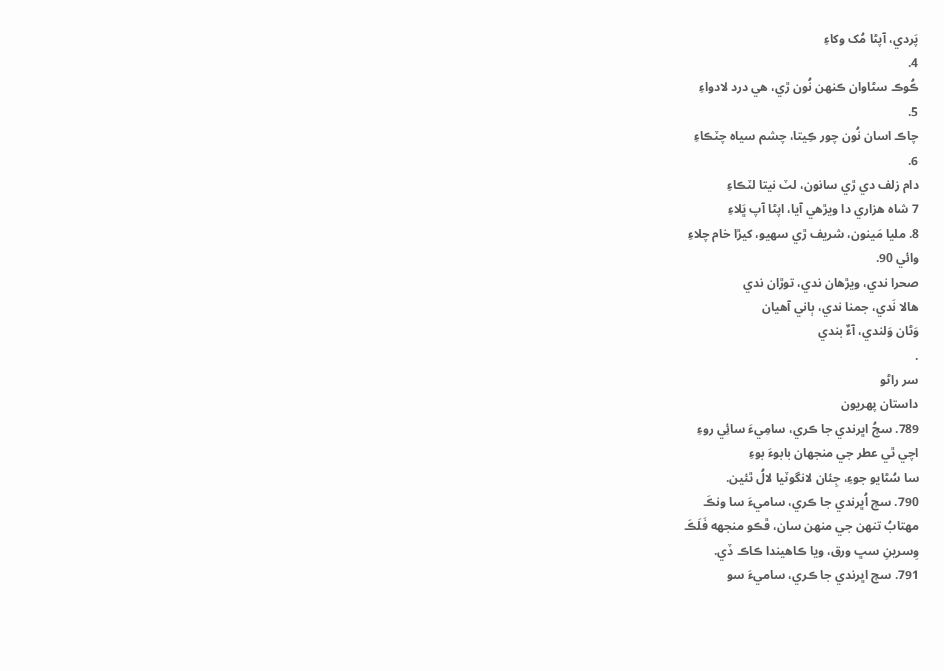پَردي، آپڻا مُک وکاءِ
4.
ڪُوڪ سڻاوان ڪنهن نُون ڙي، هي درد لادواءِ
5.
چاڪ اسان نُون چور ڪِيتا، چشم سياه چٽڪاءِ
6.
دام زلف دي ڙي سانون، لٽ نيتا لٽڪاءِ
7 شاه هزاري دا ويڙهي آيا، اپڻا آپ ڀَلاءِ
8. مليا مَينون، شريف ڙي سهيو، کيڙا خام چلاءِ
وائي 90.
صحرا ندي، ويڙهان ندي، توڙان ندي
هالا نَدي، جمنا ندي، ٻاني آهيان
وَڻان وَلندي، آءٌ بندي
.
سر راڻو
داستان پهريون
789. سڄُ اڀرندي جا ڪري، سامِيءَ سائِي روءِ
اچي ٿي عطر جي منجهان بابوءَ بوءِ
سا سُڻايو جوءِ، جِئان لانگوٽيا لالُ ٿئين.
790. سڄ اُڀرندي جا ڪري، ساميءَ سا ونڪَ
مهتابُ تنهن جي منهن سان، ڦڪو منجهه فَلَڪَ
وِسرينِ سڀ ورق، ويا ڪاهيندا ڪاڪ ڏي.
791. سڄ اڀرندي جا ڪري، ساميءَ سو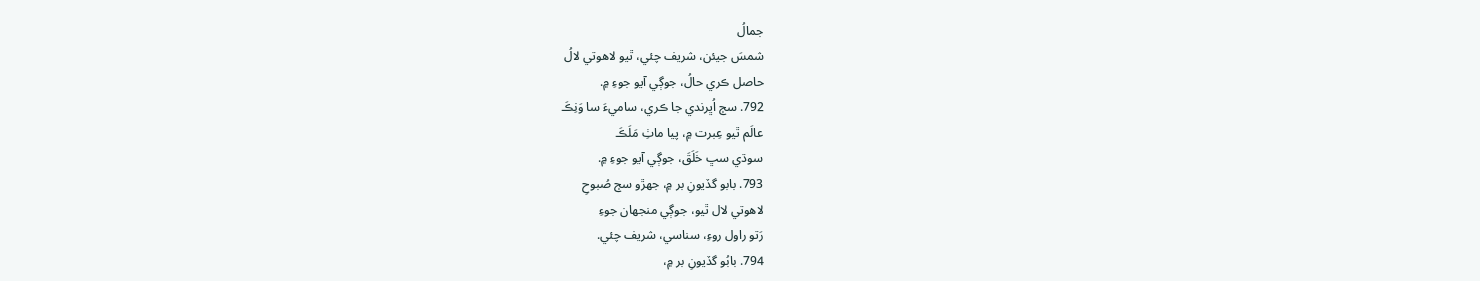جمالُ
شمسَ جيئن، شريف چئي، ٿيو لاهوتي لالُ
حاصل ڪري حالُ، جوڳي آيو جوءِ ۾.
792. سڄ اُڀرندي جا ڪري، ساميءَ سا وَنِڪَ
عالَم ٿيو عِبرت ۾، پيا ماٺِ مَلَڪَ
سوڌي سڀ خَلَقَ، جوڳي آيو جوءِ ۾.
793. بابو گڏيونِ بر ۾، جهڙو سڄ صُبوحِ
لاهوتي لال ٿيو، جوڳي منجهان جوءِ
رَتو راول روءِ، سناسي، شريف چئي.
794. بابُو گڏيونِ بر ۾،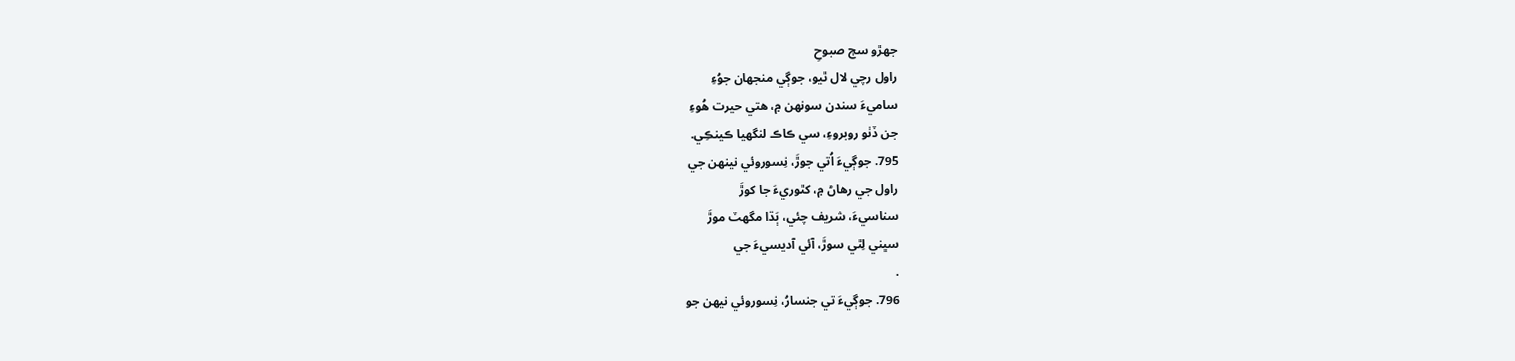جهڙو سڄ صبوحِ
راول رچي لال ٿيو، جوڳي منجهان جوُءِ
ساميءَ سندن سونهن ۾، هتي حيرت هُوءِ
جن ڏٺو روبروءِ، سي ڪاڪ لنگهيا ڪينڪِي.
795. جوڳيءَ اُتي جوڙَ، نِسوروئي نينهن جي
راول جي رهاڻ ۾، کٿوريءَ جا کوڙَ
سناسيءَ، شريف چئي، ٻَڌا مگهٽ موڙَ
سڀني لِٿي سوڙَ، آئي آديسيءَ جي
.
796. جوڳيءَ تي جنسارُ، نِسوروئي نيهن جو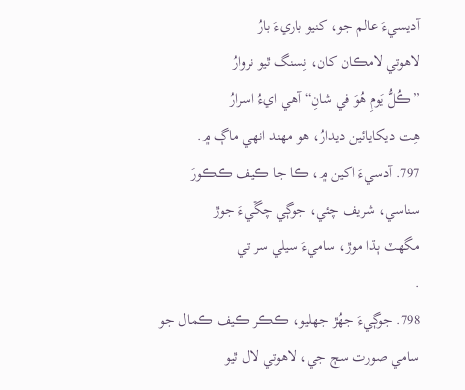آديسيءَ عالم جو، کنيو باريءَ بارُ
لاهوتي لامڪان کان، نِسنگ ٿيو نروارُ
”ڪُلُّ يَومِ هُوَ في شانِ“ آهي ايءُ اسرارُ
هِت ديکايائين ديدارُ، هو مهند انهي ماڳ ۾.
797. آدسيءَ اکين ۾، ڪا جا ڪيف ڪڪورَ
سناسي، شريف چئي، جوڳي چڱيءَ جوڙ
مگهٽ ٻڌا موڙ، ساميءَ سيلي سر تي
.
798. جوڳيءَ جهُڙ جهليو، ڪڪر ڪيف ڪمال جو
سامي صورت سڄ جي، لاهوتي لال ٿيو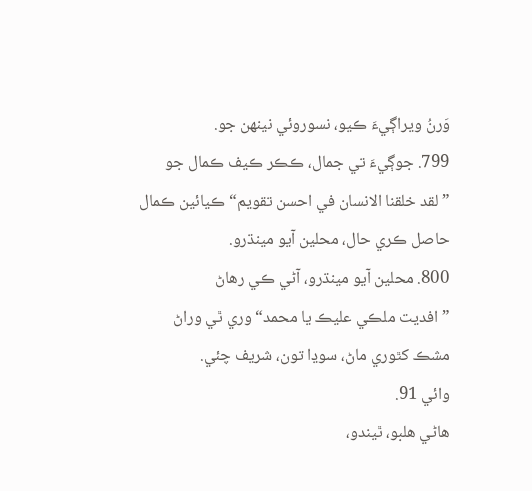وَرنُ ويراڳيءَ ڪيو، نسوروئي نينهن جو.
799. جوڳيءَ تي جمال، ڪڪر ڪيف ڪمال جو
”لقد خلقنا الانسان في احسن تقويم“ ڪيائين ڪمال
حاصل ڪري حال، محلين آيو مينڌرو.
800. محلين آيو مينڌرو، آڻي ڪي رهاڻ
”افديت ملڪي عليڪ يا محمد“ وري ٿي وراڻ
مشڪ کٿوري ماڻ، سوڍا تون، شريف چئي.
وائي 91.
هاڻي هلبو، ٿيندو،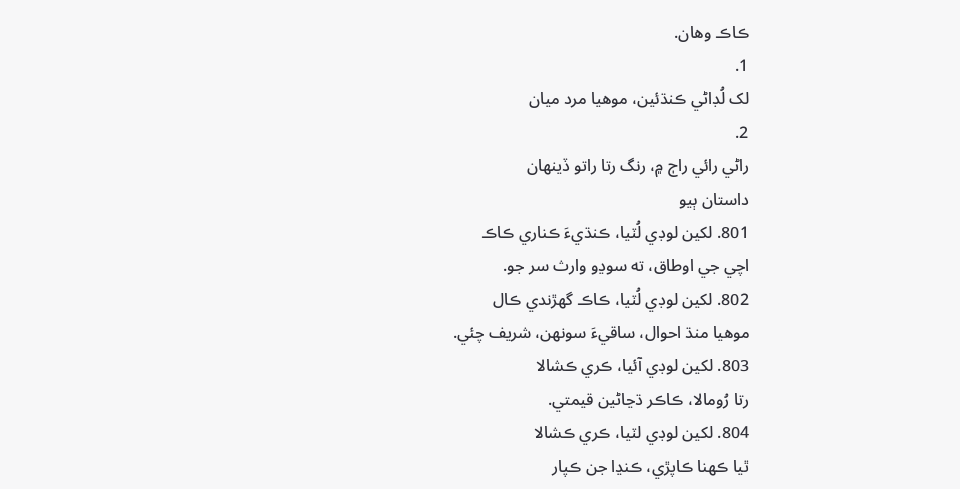ڪاڪ وهان.
1.
لک لُڊاڻي ڪنڌئين، موهيا مرد ميان
2.
راڻي رائي راڄ ۾، رنگ رتا راتو ڏينهان
داستان ٻيو
801. لکين لوڊي لُٽيا، ڪنڌيءَ ڪناري ڪاڪ
اچي جي اوطاق، ته سوڍو وارث سر جو.
802. لکين لوڊي لُٽيا، ڪاڪ گهڙندي ڪال
موهيا منڌ احوال، ساقيءَ سونهن، شريف چئي.
803. لکين لوڊي آئيا، ڪري ڪشالا
رتا رُومالا، ڪاڪر ڌڃاڻين قيمتي.
804. لکين لوڊي لٽيا، ڪري ڪشالا
ٿيا ڪهنا ڪاپڙي، ڪنڍا جن ڪپار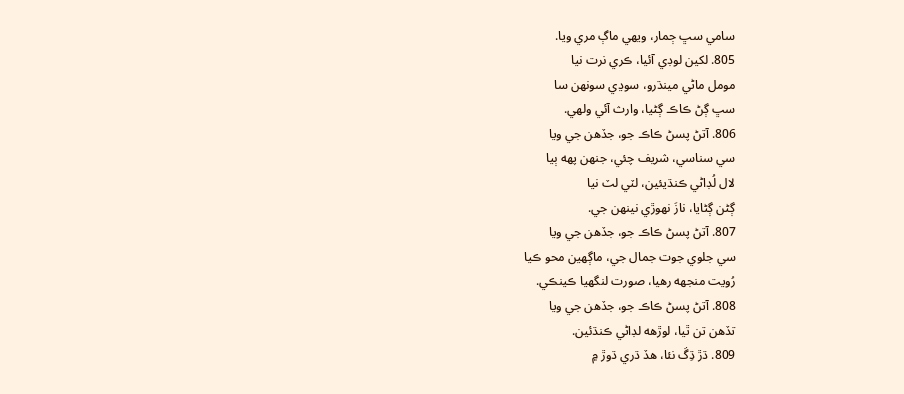سامي سڀ ڄمار، ويهي ماڳ مري ويا.
805. لکين لوڊي آئيا، ڪري نرت نيا
مومل ماڻي مينڌرو، سوڍي سونهن سا
سڀ ڳڻ ڪاڪ ڳڻيا، وارث آئي ولهي.
806. آتڻ پسڻ ڪاڪ جو، جڏهن جي ويا
سي سناسي، شريف چئي، جنهن پهه ٻيا
لال لُڊاڻي ڪنڌيئين، لٽي لٽ نيا
ڳڻن ڳڻايا، نازَ نهوڙي نينهن جي.
807. آتڻ پسڻ ڪاڪ جو، جڏهن جي ويا
سي جلوي جوت جمال جي، ماڳهين محو ڪيا
رُويت منجهه رهيا، صورت لنگهيا ڪينڪي.
808. آتڻ پسڻ ڪاڪ جو، جڏهن جي ويا
تڏهن تن ٿيا، لوڙهه لڊاڻي ڪنڌئين.
809. ڌڙ ڌِڱ نئا، هڏ ڌري ڌوڙ ۾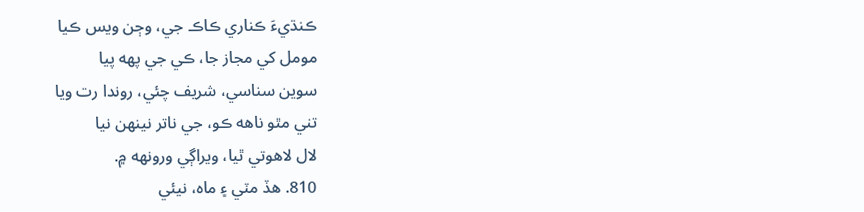ڪنڌيءَ ڪناري ڪاڪ جي، وڄن ويس ڪيا
مومل کي مجاز جا، ڪي جي پهه پيا
سوين سناسي، شريف چئي، روندا رت ويا
تني مٿو ناهه ڪو، جي ناتر نينهن نيا
لال لاهوتي ٿيا، ويراڳي ورونهه ۾.
810. هڏ مٽي ۽ ماه، نيئي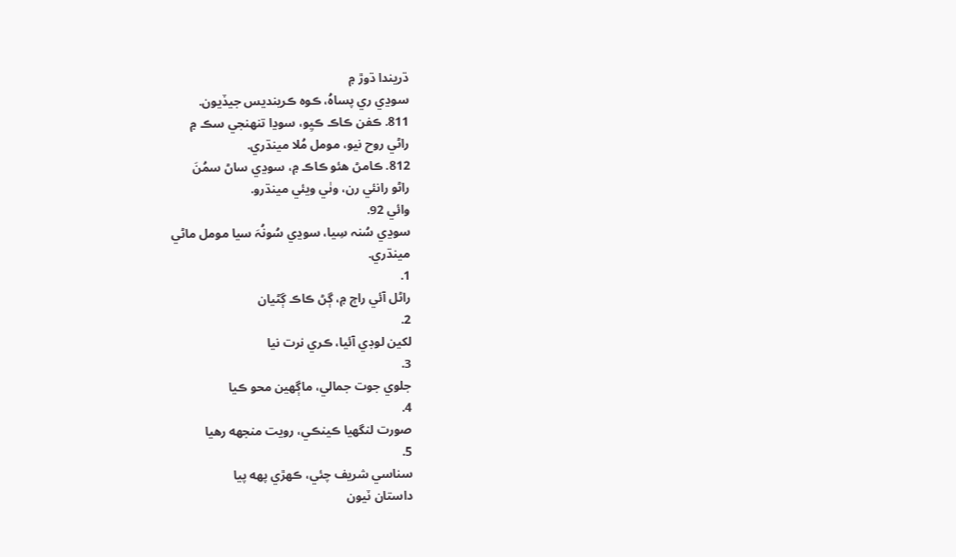ڌريندا ڌوڙ ۾
سوڍي ري پساهُ، ڪوه ڪرينديس جيڏيون.
811. ڪفن ڪاڪ ڪيِو، سوڍا تنهنجي سڪ ۾
راڻي روح نيو، مومل مُلا مينڌري.
812. ڪامڻ هئو ڪاڪ ۾، سوڍي ساڻ سمُنَ
راڻو رانئي رن، وٺي ويئي مينڌرو.
وائي 92.
سوڍي سُنہ سِيا، سوڍي سُونُہَ سيا مومل ماڻي
مينڌري.
1.
راڻل آئي راڄ ۾، ڳڻ ڪاڪ ڳڻيان
2.
لکين لوڊي آئيا، ڪري نرت نيا
3.
جلوي جوت جمالي، ماڳهين محو ڪيا
4.
صورت لنگهيا ڪينڪي، رويت منجهه رهيا
5.
سناسي شريف چئي، ڪهڙي پهه پيا
داستان ٽيون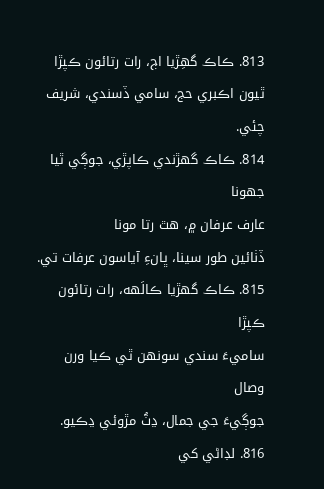813. ڪاڪ گهِڙيا اڄ، رات رتائون ڪپڙا
ٿيون اڪبري حج، سامي ڏسندي، شريف چئي.
814. ڪاڪ گهڙندي ڪاپڙي، جوڳي ٿيا جهونا
عارف عرفان ۾، هٿ رتا مونا
ڏٺائين طور سينا، ڀانءِ آياسون عرفات تي.
815. ڪاڪ گهڙيا ڪالَهه، رات رتائون ڪپڙا
ساميءَ سندي سونهن ٿي ڪيا ورن وصال
جوڳيءَ جي جمال، ڍٽُ مڙوئي ڍڪيو.
816. لڊاڻي کي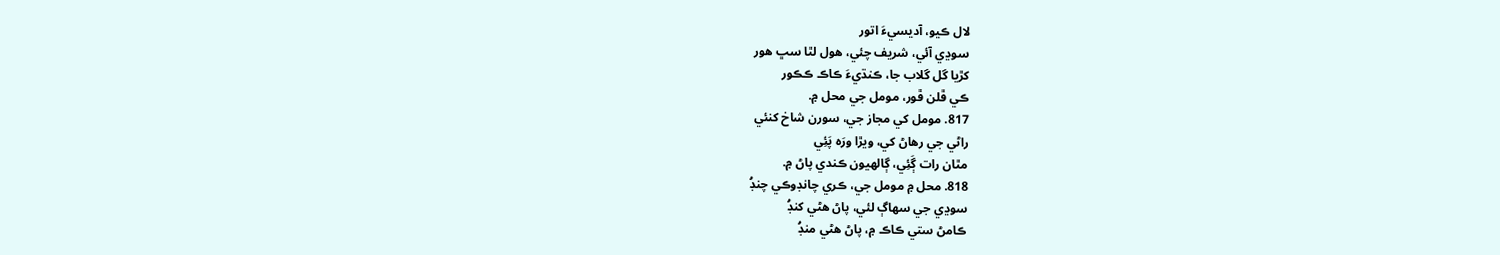لال ڪيو، آديسيءَ اتور
سوڍي آئي، شريف چئي، هول لٿا سڀ هور
کڙيا گل گلاب جا، ڪنڌيءَ ڪاڪ ڪڪور
ڪي ڦلن ڦور، مومل جي محل ۾.
817. مومل کي مجاز جي، سورن شاخ کنئي
راڻي جي رهاڻ کي، ويڙا ورَه پَئِي
مٿان رات ڳَئِي، ڳالهيون ڪندي پاڻ ۾.
818. محل ۾ مومل جي، ڪري چانڊوڪي چنڊُ
سوڍي جي سهاڳ لئي، پاڻ هڻي کنڊُ
ڪامڻ ستي ڪاڪ ۾، پاڻ هڻي منڊُ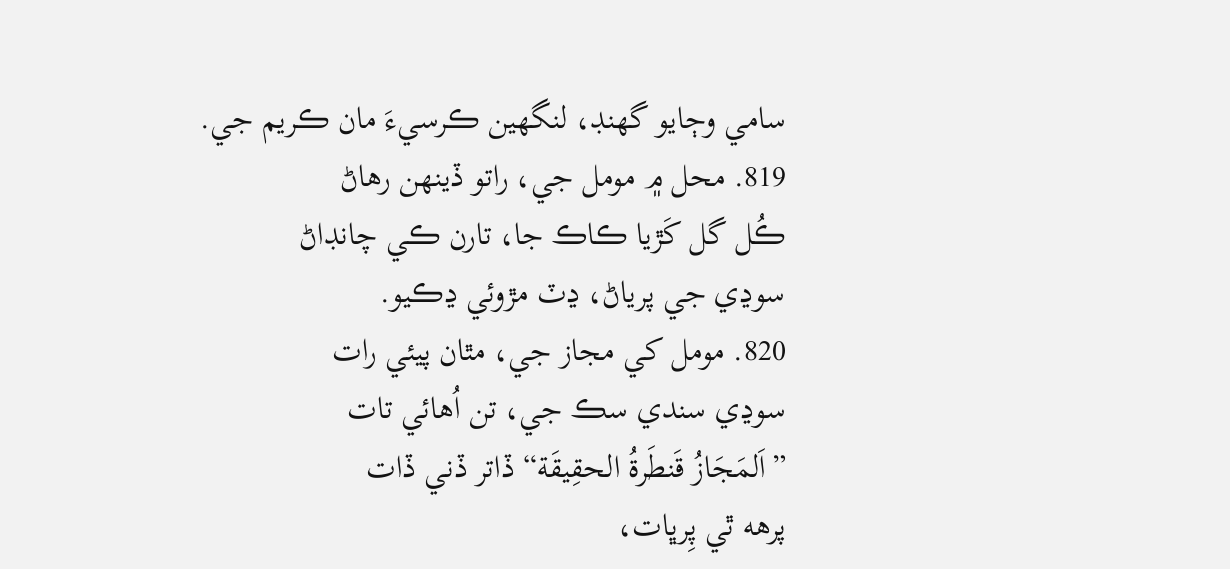سامي وڄايو گهنڊ، لنگهين ڪرسيءَ مان ڪريم جي.
819. محل ۾ مومل جي، راتو ڏينهن رهاڻ
ڪُل گل کَڙيا ڪاڪ جا، تارن ڪي چانڊاڻ
سوڍي جي پرياڻ، ڍٽ مڙوئي ڍڪيو.
820. مومل کي مجاز جي، مٿان پيئي رات
سوڍي سندي سڪ جي، تن اُهائي تات
”اَلمَجَازُ قَنطَرةُ الحقِيقَة“ ڏاتر ڏني ڏات
پرهه ٿي پِرڀات،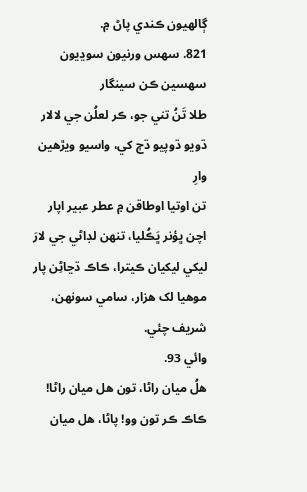ڳالهيون ڪندي پاڻ ۾.
821. سهس ورنيون سوڍيون سهسين ڪن سينگار
طلا تَنُ تني جو، ڪر لعلُن جي لالار
ڌويو ڌوپيو ڌڄ کي، واسيو ويڙهين وارِ
تن اوتيا اوطاقن ۾ عطر عبير اپار
اچن ڀؤنر ڀَڪُليا، تنهن لڊاڻي جي لارَ
ليکي ليکيان ڪيترا، ڪاڪ ڌڃاڻِن پار
موهيا لک هزار، سامي سونهن، شريف چئي.
وائي 93.
هلُ ميان راڻا، تون هل ميان راڻا!
ڪاڪ ڪر تون وو! پاڻا، هل ميان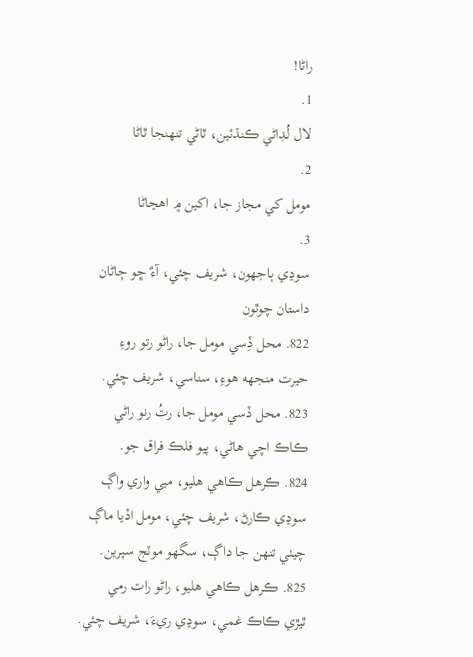راڻا!
1.
لال لُڊاڻي ڪنڌئين، ٿاڻي تنهنجا ٿاڻا
2.
مومل کي مجاز جا، اکين ۾ اهڃاڻا
3.
سوڍي ٻاجهون، شريف چئي، آءٌ ڇو ڄاڻان
داستان چوٿون
822. محل ڏِسي مومل جا، راڻو رتو روءِ
حيرت منجهه هوءِ، سناسي، شريف چئي.
823. محل ڏسي مومل جا، رتُ رنو راڻي
ڪاڪ اچي هاڻي، پيو فلڪ فراق جو.
824. ڪرهل ڪاهي هليو، ميي واري واڳ
سوڍي ڪارڻ، شريف چئي، مومل اڏيا ماڳ
چيٺي تنهن جا داڳ، سگهو موٽج سپرين.
825. ڪرهل ڪاهي هليو، راڻو رات رمي
ٿيڙي ڪاڪ غمي، سوڍي ريءَ، شريف چئي.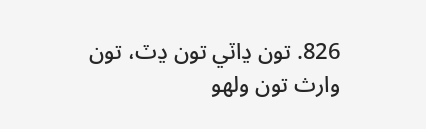826. تون ڍاٽي تون ڍٽ، تون وارث تون ولهو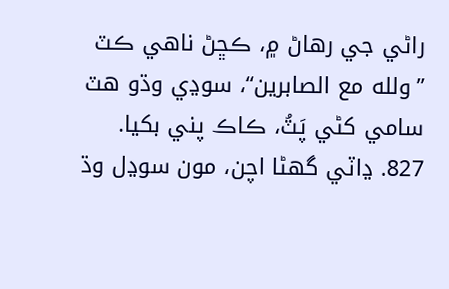راڻي جي رهاڻ ۾، ڪڇڻ ناهي ڪٽ
”ولله مع الصابرين“، سوڍي وڌو هٽ
سامي کڻي پَٽُ، ڪاڪ پني بکيا.
827. ڍاٽي گهڻا اچن، مون سوڍل وڌ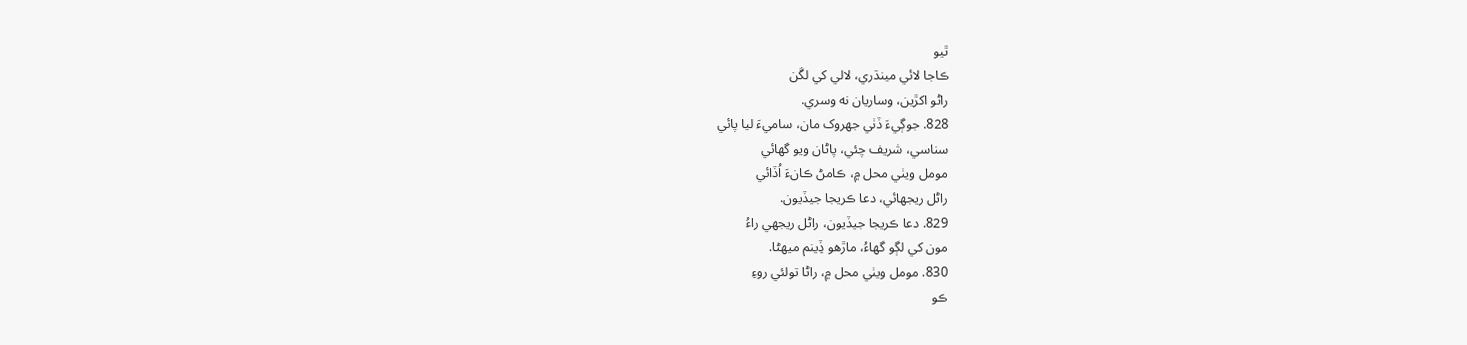ٿيو
ڪاجا لائي مينڌري، لالي کي لڱن
راڻو اکڙين، وساريان نه وسري.
828. جوڳيءَ ڏٺي جهروک مان، ساميءَ ليا پائي
سناسي، شريف چئي، پاڻان ويو گهائي
مومل ويٺي محل ۾، ڪامڻ ڪانءَ اُڏائي
راڻل ريجهائي، دعا ڪريجا جيڏيون.
829. دعا ڪريجا جيڏيون، راڻل ريجهي راءُ
مون کي لڳو گهاءُ، ماڙهو ڏِينم ميهڻا.
830. مومل ويٺي محل ۾، راڻا تولئي روءِ
ڪو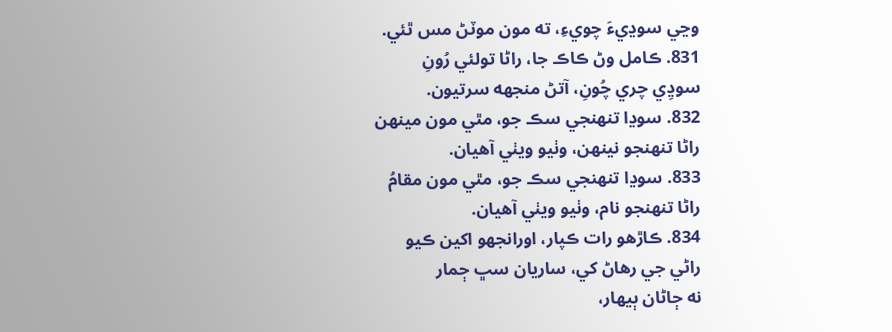وڃي سوڍيءَ چويءِ، ته مون موٽڻ مس ٿئي.
831. ڪامل وڻ ڪاڪ جا، راڻا تولئي رُونِ
سوڍِي چري چُونِ، آتڻ منجهه سرتيون.
832. سوڍا تنهنجي سڪ جو، مٿي مون مينهن
راڻا تنهنجو نينهن، وٺيو ويٺي آهيان.
833. سوڍا تنهنجي سڪ جو، مٿي مون مقامُ
راڻا تنهنجو نام، وٺيو ويٺي آهيان.
834. ڪاڙهو رات ڪپار، اورانجهو اکين ڪيو
راڻي جي رهاڻ کي، ساريان سڀ ڄمار
نه ڄاڻان ٻيهار،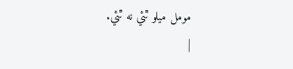مومل ميلو ٿئي نه ٿئي.
|